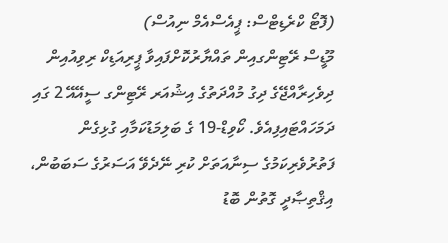(ފޮޓޯ ކްރެޑިޓްސް: ޕީއެސްއެމް ނިއުސް)
މޫޑީސް ރޭޓިންގއިން ތައްޔާރުކޮށްފައިވާ ޕީރިއަޑިކް ރިވިއުއިން ދިވެހިރާއްޖޭގެ ދިގު މުއްދަތުގެ އިޝުއަރ ރޭޓިންގ ސީއޭއޭ 2 ގައި ދަމަހައްޓައިފިއެވެ. ކޯވިޑް-19 ގެ ބަލިމަޑުކަމާއި ގުޅިގެން ފަތުރުވެރިކަމުގެ ސިނާއަތަށް ކުރި ނޭދެވޭ އަސަރުގެ ސަބަބުން، އިޤްތިޞާދީ ގޮތުން ބޮޑު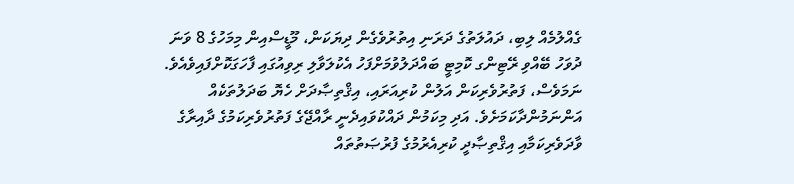ގެއްލުމެއް ލިބި، ދައުލަތުގެ ދަރަނި އިތުރުވެގެން ދިޔަކަން، މޫޑީސްއިން މިމަހުގެ 8 ވަނަ ދުވަހު ބޭއްވި ރޭޓިންގ ކޮމިޓީ ބައްދަލުވުމަށްފަހު އެކުލަވާލި ރިވިއުގައި ފާހަގަކޮށްފައިވެއެވެ. ނަމަވެސް، ފަތުރުވެރިކަން އަލުން ކުރިއަރައި، އިޤްތިޞާދަށް ހެޔޮ ބަދަލުތަކެއް އަންނަމުންދާކަމަށެވެ. އަދި މިކަމުން ދައްކުވައިދެނީ ރާއްޖޭގެ ފަތުރުވެރިކަމުގެ ދާއިރާގެ ވާދަވެރިކަމާއި އިޤްތިޞާދީ ކުރިއެރުމުގެ ފުރުޞަތުތައް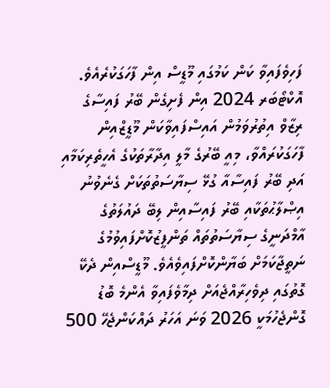ފަހިވެފައިވާ ކަން ކަމުގައި މޫޑީސް އިން ފާހަގަކުރެއެވެ.
އޮކްޓޯބަރ 2024 އިން ފެށިގެން ބޭރު ފައިސާގެ ރިޒާވް އިތުރުވަމުން އައިސްފައިވާކަން މޫޑީޒްއިން ފާހަގަކުރައްވާ، މިއީ ބޭރުގެ މާލީ އިދާރާތަކުގެ އެހީތެރިކަމާއި އަދި ބޭރު ފައިސާއާ ގުޅޭ ސިޔާސަތުތަކަށް ގެނެވުނު އިޞްލާޙުތަކާއި ބޭރު ފައިސާއިން ލިބޭ ދައުލަތުގެ އާމްދަނީގެ ސިޔާސަތުތައް ތަންފީޒުކޮށްފައިވުމުގެ ނަތީޖާކަމަށް ބަޔާންކޮށްފައިވެއެވެ. މޫޑީސްއިން ދެކޭ ގޮތުގައި ދިވެހިރާއްޖެއަށް ދިމާވެފައިވާ އެންމެ ބޮޑު ގޮންޖެހުމަކީ 2026 ވަނަ އަހަރު ދައްކަންޖެހޭ 500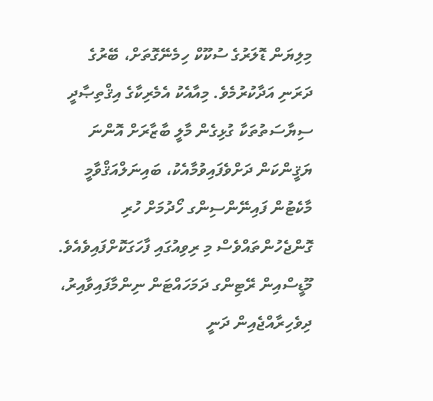މިލިޔަން ޑޮލަރުގެ ސުކޫކް ހިމެނޭގޮތަށް، ބޭރުގެ ދަރަނި އަދާކުރުމެވެ. މިއާއެކު އެމެރިކާގެ އިޤްތިޞާދީ ސިޔާސަތުތަކާ ގުޅިގެން މާލީ ބާޒާރަށް އޮންނަ ޔަޤީންކަން ދަށްވެފައިވުމާއެކު، ބައިނަލްއަޤްވާމީ މާކެޓުން ފައިނޭންސިންގ ހޯދުމަށް ހުރި ގޮންޖެހުންތައްވެސް މި ރިވިއުގައި ފާހަގަކޮށްފައިވެއެވެ.
މޫޑީސްއިން ރޭޓިންގ ދަމަހައްޓަން ނިންމާފައިވާއިރު، ދިވެހިރާއްޖެއިން ދަނީ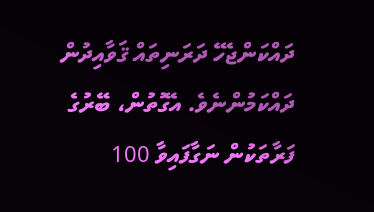ދައްކަންޖެހޭ ދަރަނިތައް ޤަވާއިދުން ދައްކަމުންނެވެ. އެގޮތުން، ބޭރުގެ ފަރާތަކުން ނަގާފައިވާ 100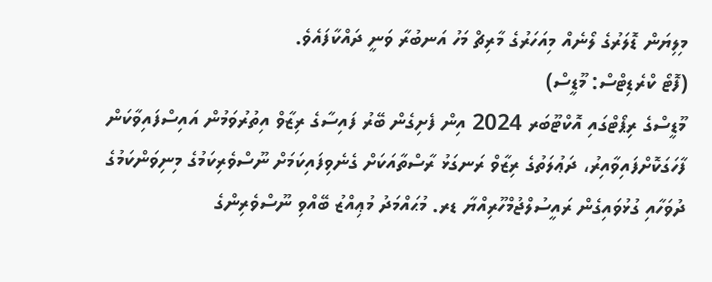މިލިޔަން ޑޮލަރުގެ ލޯނެއް މިއަހަރުގެ މާރިޗް މަހު އަނބުރާ ވަނީ ދައްކާފައެވެ.
(ފޮޓޯ ކްރެޑިޓްސް: މޫޑީސް)
މޫޑީސްގެ ރިޕޯޓްގައި އޮކްޓޫބަރ 2024 އިން ފެށިގެން ބޭރު ފައިސާގެ ރިޒާވް އިތުރުވަމުން އައިސްފައިވާކަން ފާހަގަކޮށްފައިވާއިރު، ދަޢުލަތުގެ ރިޒާވް ރަނގަޅު ރާސްތާއަކަށް ގެނެވިފައިކަމަށް ނޫސްވެރިކަމުގެ މިނިވަންކަމުގެ ދުވަހާއި ގުޅުވައިގެން ރައީސުލްޖުމްހޫރިއްޔާ ޑރ. މުޙައްމަދު މުޢިއްޒު ބޭއްވި ނޫސްވެރިންގެ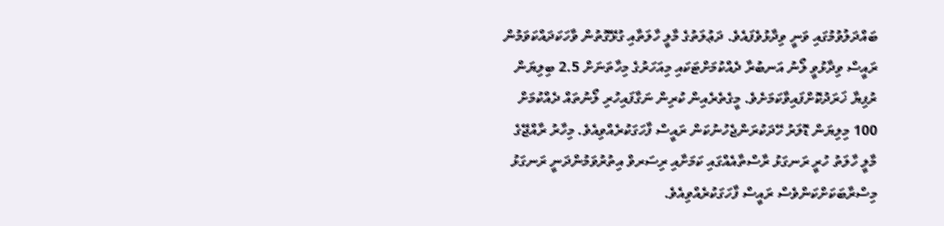ބައްދަލުވުމުގައި ވަނީ ވިދާޅުވެފައެވެ. ދަޢުލަތުގެ މާލީ ހާލަތާއި ގުޅޭގޮތުން ވާހަކަދައްކަވަމުން ރައީސް ވިދާޅުވީ ލޯނު އަނބުރާ ދެއްކުމަށްޓަކައި މިއަހަރުގެ މިހާތަނަށް 2.5 ބިލިޔަން ރުފިޔާ ޚަރަދުކޮށްފައިވާކަމަށެވެ. މީގެތެރެއިން ކުރިން ނަގާފައިހުރި ލޯނުތައް ދެއްކުމަށް 100 މިލިޔަން ޑޮލަރު ހޭދަކުރަންޖެހުނުކަން ރައީސް ފާހަގަކުރެއްވިއެވެ. މިހާރު ރާއްޖޭގެ މާލީ ހާލަތު ހުރީ ރަނގަޅު ރާސްތާއެއްގައި ކަމަށާއި ރިސަރވް އިތުރުވަމުންދަނީ ރަނގަޅު މިސްރާބަކަށްކަންވެސް ރައީސް ފާހަގަކުރެއްވިއެވެ.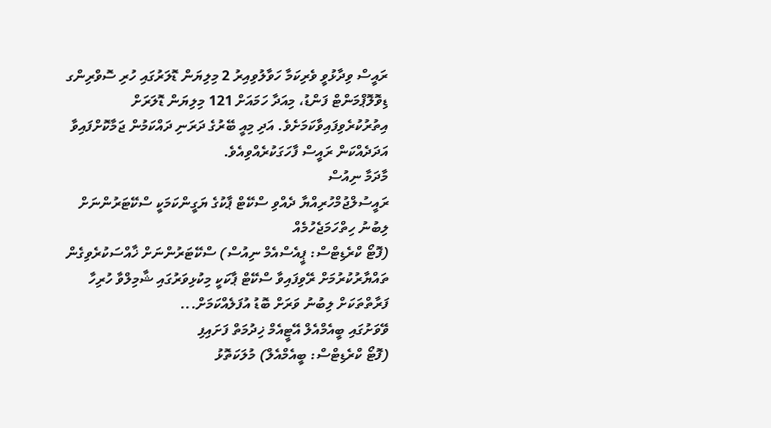ރައީސް ވިދާޅުވީ ވެރިކަމާ ހަވާލުވިއިރު 2 މިލިޔަން ޑޮލަރުގައި ހުރި ސޮވްރިންގ ޑިވޮލޮޕްމަންޓް ފަންޑު، މިއަދާ ހަމައަށް 121 މިލިޔަން ޑޮލަރަށް އިތުރުކުރެވިފައިވާކަމަށެވެ. އަދި މިއީ ބޭރުގެ ދަރަނި ދައްކަމުން ޖަމާކޮށްފައިވާ އަދަދެއްކަން ރައީސް ފާހަގަކުރެއްވިއެވެ.
މާދަމާ ނިއުސް
ރައީސުލްޖުމްހުރިއްޔާ ދެއްވި ސްކޭޓް ޕާކުގެ ޔަގީންކަމަކީ ސްކޭޓަރުންނަށް ލިބުނު ހިތްހަމަޖެހުމެއް
(ފޮޓޯ ކްރެޑިޓްސް: ޕީއެސްއެމް ނިއުސް) ސްކޭޓަރުންނަށް ޚާއްސަކުރެވިގެން ތައްޔާރުކުރުމަށް ރޭވިފައިވާ ސްކޭޓް ޕާކަކީ މިކުޅިވަރުގައި ޝާމިލްވާ ހުރިހާ ފަރާތްތަކަށް ލިބުނު ވަރަށް ބޮޑު އުފަލެއްކަމަށް...
ވޭވަށުގައި ބީއެމްއެލް އޭޓީއެމް ޚިދުމަތް ފަށައިފި
(ފޮޓޯ ކްރެޑިޓްސް: ބީއެމްއެލް) މުލަކަތޮޅު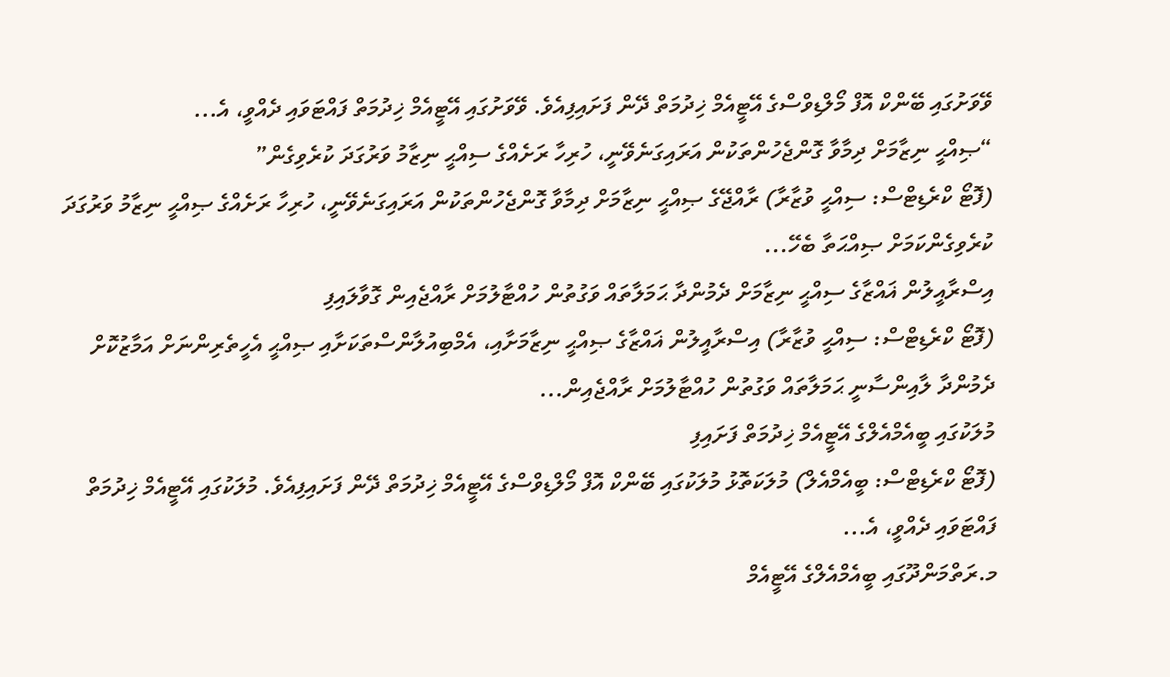ވޭވަށުގައި ބޭންކް އޮފް މޯލްޑިވްސްގެ އޭޓީއެމް ޚިދުމަތް ދޭން ފަށައިފިއެވެ. ވޭވަށުގައި އޭޓީއެމް ޚިދުމަތް ފައްޓަވައި ދެއްވީ، އެ...
“ޞިއްޙީ ނިޒާމަށް ދިމާވާ ގޮންޖެހުންތަކުން އަރައިގަނެވޭނީ، ހުރިހާ ރަށެއްގެ ސިއްޙީ ނިޒާމު ވަރުގަދަ ކުރެވިގެން”
(ފޮޓޯ ކްރެޑިޓްސް: ސިއްޙީ ވުޒާރާ) ރާއްޖޭގެ ޞިއްޙީ ނިޒާމަށް ދިމާވާ ގޮންޖެހުންތަކުން އަރައިގަނެވޭނީ، ހުރިހާ ރަށެއްގެ ޞިއްޙީ ނިޒާމު ވަރުގަދަ ކުރެވިގެންކަމަށް ޞިއްޙަތާ ބެހޭ...
އިސްރާއީލުން ޣައްޒާގެ ސިއްޙީ ނިޒާމަށް ދެމުންދާ ޙަމަލާތައް ވަގުތުން ހުއްޓާލުމަށް ރާއްޖެއިން ގޮވާލައިފި
(ފޮޓޯ ކްރެޑިޓްސް: ސިއްޙީ ވުޒާރާ) އިސްރާއީލުން ޣައްޒާގެ ޞިއްޙީ ނިޒާމަށާއި، އެމްބިއުލާންސްތަކަށާއި ޞިއްޙީ އެހީތެރިންނަށް އަމާޒުކޮށް ދެމުންދާ ލާއިންސާނީ ޙަމަލާތައް ވަގުތުން ހުއްޓާލުމަށް ރާއްޖެއިން...
މުލަކުގައި ބީއެމްއެލްގެ އޭޓީއެމް ޚިދުމަތް ފަށައިފި
(ފޮޓޯ ކްރެޑިޓްސް: ބީއެމްއެލް) މުލަކަތޮޅު މުލަކުގައި ބޭންކް އޮފް މޯލްޑިވްސްގެ އޭޓީއެމް ޚިދުމަތް ދޭން ފަށައިފިއެވެ. މުލަކުގައި އޭޓީއެމް ޚިދުމަތް ފައްޓަވައި ދެއްވީ، އެ...
މ.ރަތްމަންދޫގައި ބީއެމްއެލްގެ އޭޓީއެމް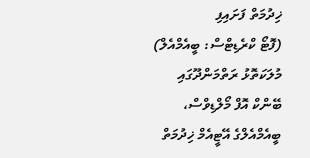ޚިދުމަތް ފަށައިފި
(ފޮޓޯ ކްރެޑިޓްސް: ބީއެމްއެލް) މުލަކަތޮޅު ރަތްމަންދޫގައި ބޭންކް އޮފް މޯލްޑިވްސް، ބީއެމްއެލްގެ އޭޓީއެމް ޚިދުމަތް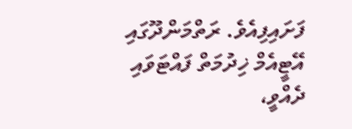ފަށައިފިއެވެ. ރަތްމަންދޫގައި އޭޓީއެމް ޚިދުމަތް ފައްޓަވައި ދެއްވީ،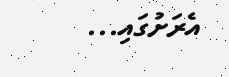އެރަށުގައި...